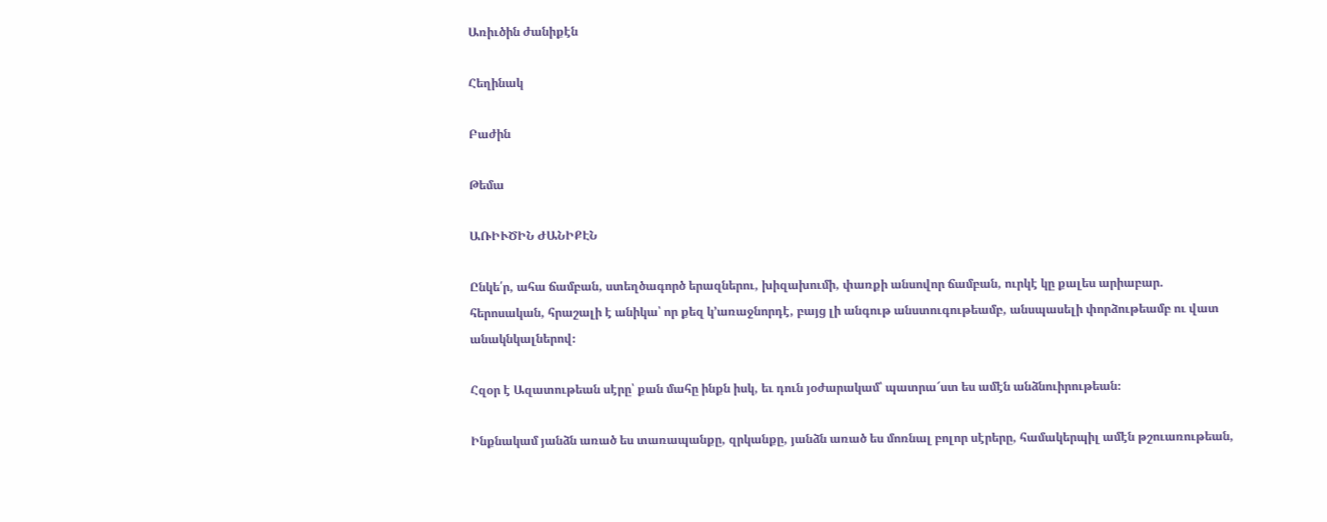Առիւծին ժանիքէն

Հեղինակ

Բաժին

Թեմա

ԱՌԻՒԾԻՆ ԺԱՆԻՔԷՆ

Ընկե՛ր, ահա ճամբան, ստեղծագործ երազներու, խիզախումի, փառքի անսովոր ճամբան, ուրկէ կը քալես արիաբար. հերոսական, հրաշալի է անիկա՝ որ քեզ կ’առաջնորդէ, բայց լի անգութ անստուգութեամբ, անսպասելի փորձութեամբ ու վատ անակնկալներով։

Հզօր է Ազատութեան սէրը՝ քան մահը ինքն իսկ, եւ դուն յօժարակամ՝ պատրա՜ստ ես ամէն անձնուիրութեան։

Ինքնակամ յանձն առած ես տառապանքը, զրկանքը, յանձն առած ես մոռնալ բոլոր սէրերը, համակերպիլ ամէն թշուառութեան,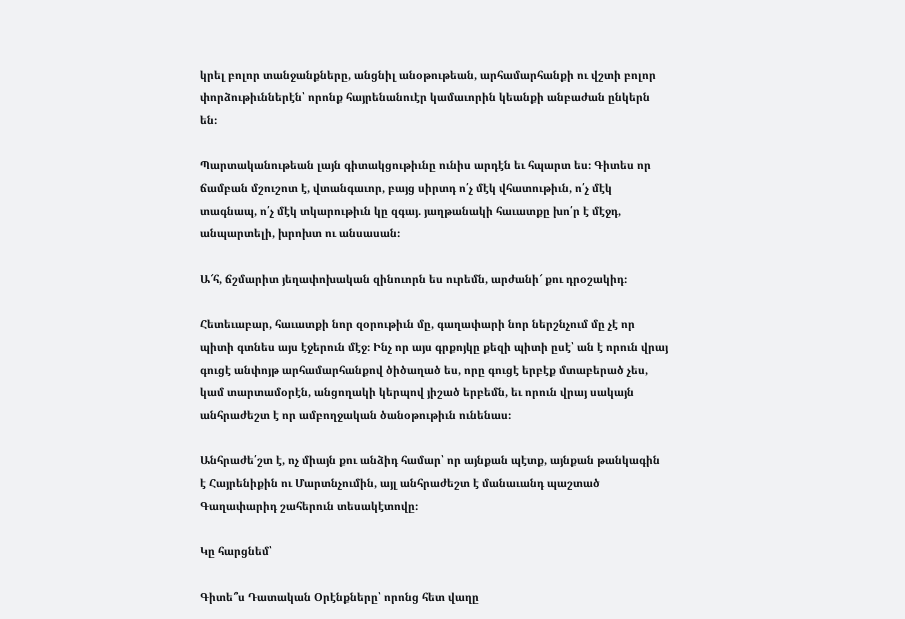կրել բոլոր տանջանքները, անցնիլ անօթութեան, արհամարհանքի ու վշտի բոլոր փորձութիւններէն՝ որոնք հայրենանուէր կամաւորին կեանքի անբաժան ընկերն են։

Պարտականութեան լայն գիտակցութիւնը ունիս արդէն եւ հպարտ ես։ Գիտես որ ճամբան մշուշոտ է, վտանգաւոր, բայց սիրտդ ո՛չ մէկ վհատութիւն, ո՛չ մէկ տագնապ, ո՛չ մէկ տկարութիւն կը զգայ. յաղթանակի հաւատքը խո՛ր է մէջդ, անպարտելի, խրոխտ ու անսասան։

Ա՜հ, ճշմարիտ յեղափոխական զինուորն ես ուրեմն, արժանի՜ քու դրօշակիդ։

Հետեւաբար, հաւատքի նոր զօրութիւն մը, գաղափարի նոր ներշնչում մը չէ որ պիտի գտնես այս էջերուն մէջ։ Ինչ որ այս գրքոյկը քեզի պիտի ըսէ՝ ան է որուն վրայ գուցէ անփոյթ արհամարհանքով ծիծաղած ես, որը գուցէ երբէք մտաբերած չես, կամ տարտամօրէն, անցողակի կերպով յիշած երբեմն, եւ որուն վրայ սակայն անհրաժեշտ է որ ամբողջական ծանօթութիւն ունենաս։

Անհրաժե՛շտ է, ոչ միայն քու անձիդ համար՝ որ այնքան պէտք, այնքան թանկագին է Հայրենիքին ու Մարտնչումին, այլ անհրաժեշտ է մանաւանդ պաշտած Գաղափարիդ շահերուն տեսակէտովը։

Կը հարցնեմ՝

Գիտե՞ս Դատական Օրէնքները՝ որոնց հետ վաղը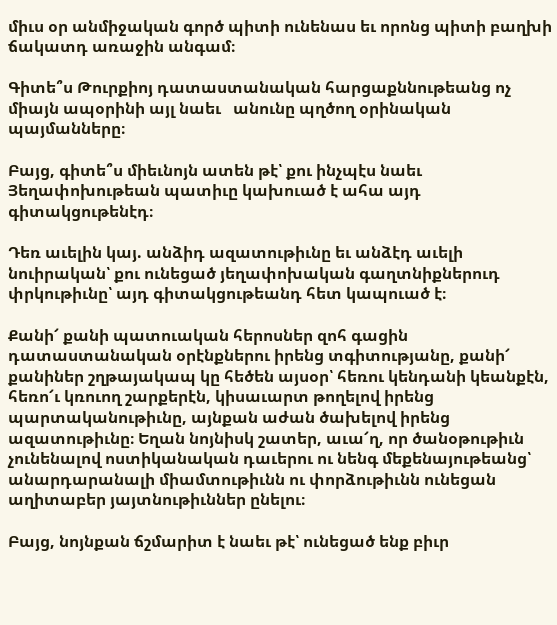միւս օր անմիջական գործ պիտի ունենաս եւ որոնց պիտի բաղխի ճակատդ առաջին անգամ։

Գիտե՞ս Թուրքիոյ դատաստանական հարցաքննութեանց ոչ միայն ապօրինի այլ նաեւ   անունը պղծող օրինական պայմանները։

Բայց, գիտե՞ս միեւնոյն ատեն թէ՝ քու ինչպէս նաեւ Յեղափոխութեան պատիւը կախուած է ահա այդ գիտակցութենէդ։

Դեռ աւելին կայ. անձիդ ազատութիւնը եւ անձէդ աւելի նուիրական՝ քու ունեցած յեղափոխական գաղտնիքներուդ փրկութիւնը՝ այդ գիտակցութեանդ հետ կապուած է։

Քանի՜ քանի պատուական հերոսներ զոհ գացին դատաստանական օրէնքներու իրենց տգիտությանը, քանի՜ քանիներ շղթայակապ կը հեծեն այսօր՝ հեռու կենդանի կեանքէն, հեռո՜ւ կռուող շարքերէն, կիսաւարտ թողելով իրենց պարտականութիւնը, այնքան աժան ծախելով իրենց ազատութիւնը։ Եղան նոյնիսկ շատեր, աւա՜ղ, որ ծանօթութիւն չունենալով ոստիկանական դաւերու ու նենգ մեքենայութեանց՝ անարդարանալի միամտութիւնն ու փորձութիւնն ունեցան աղիտաբեր յայտնութիւններ ընելու։

Բայց, նոյնքան ճշմարիտ է նաեւ թէ՝ ունեցած ենք բիւր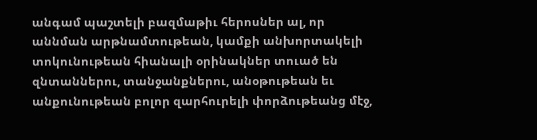անգամ պաշտելի բազմաթիւ հերոսներ ալ, որ աննման արթնամտութեան, կամքի անխորտակելի տոկունութեան հիանալի օրինակներ տուած են զնտաններու, տանջանքներու, անօթութեան եւ անքունութեան բոլոր զարհուրելի փորձութեանց մէջ,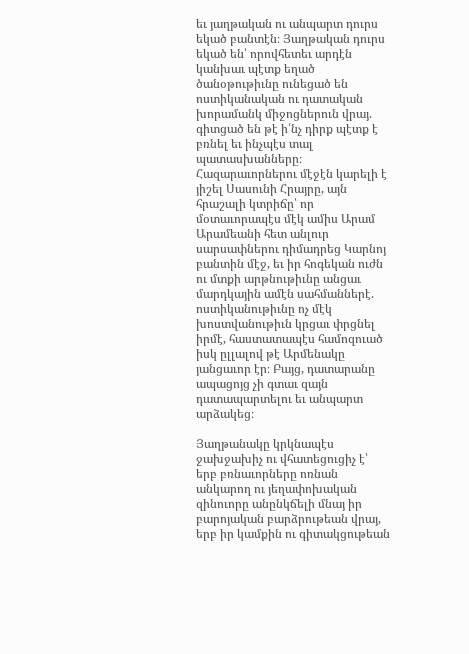եւ յաղթական ու անպարտ դուրս եկած բանտէն։ Յաղթական դուրս եկած են՝ որովհետեւ արդէն կանխաւ պէտք եղած ծանօթութիւնը ունեցած են ոստիկանական ու դատական խորամանկ միջոցներուն վրայ. գիտցած են թէ ի՛նչ դիրք պէտք է բռնել եւ ինչպէս տալ պատասխանները։ Հազարաւորներու մէջէն կարելի է յիշել Սասունի Հրայրը, այն հրաշալի կտրիճը՝ որ մօտաւորապէս մէկ ամիս Արամ Արամեանի հետ անլուր սարսափներու դիմադրեց Կարնոյ բանտին մէջ, եւ իր հոգեկան ուժն ու մտքի արթնութիւնը անցաւ մարդկային ամէն սահմաններէ. ոստիկանութիւնը ոչ մէկ խոստվանութիւն կրցաւ փրցնել իրմէ, հաստատապէս համոզուած իսկ ըլլալով թէ Արմենակը յանցաւոր էր։ Բայց, դատարանը ապացոյց չի գտաւ զայն դատապարտելու եւ անպարտ արձակեց։

Յաղթանակը կրկնապէս ջախջախիչ ու վհատեցուցիչ է՝ երբ բռնաւորները ոռնան անկարող ու յեղափոխական զինուորը անընկճելի մնայ իր բարոյական բարձրութեան վրայ, երբ իր կամքին ու գիտակցութեան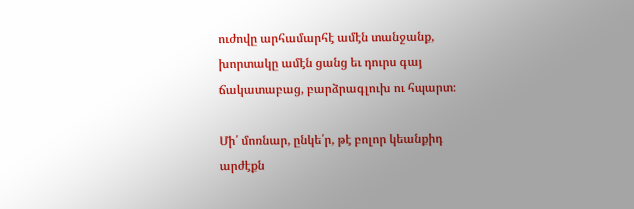ուժովը արհամարհէ ամէն տանջանք, խորտակը ամէն ցանց եւ դուրս գայ ճակատաբաց, բարձրագլուխ ու հպարտ։

Մի՛ մոռնար, ընկե՛ր, թէ բոլոր կեանքիդ արժէքն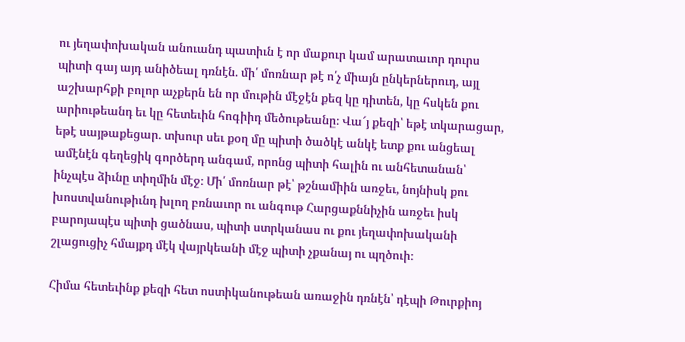ու յեղափոխական անուանդ պատիւն է որ մաքուր կամ արատաւոր դուրս պիտի գայ այդ անիծեալ դռնէն. մի՛ մոռնար թէ ո՛չ միայն ընկերներուդ, այլ աշխարհքի բոլոր աչքերն են որ մութին մէջէն քեզ կը դիտեն, կը հսկեն քու արիութեանդ եւ կը հետեւին հոգիիդ մեծութեանը։ Վա՜յ քեզի՝ եթէ տկարացար, եթէ սայթաքեցար. տխուր սեւ քօղ մը պիտի ծածկէ անկէ ետք քու անցեալ ամէնէն գեղեցիկ գործերդ անգամ, որոնց պիտի հալին ու անհետանան՝ ինչպէս ձիւնը տիղմին մէջ։ Մի՛ մոռնար թէ՝ թշնամիին առջեւ, նոյնիսկ քու խոստվանութիւնդ խլող բռնաւոր ու անգութ Հարցաքննիչին առջեւ իսկ բարոյապէս պիտի ցածնաս, պիտի ստրկանաս ու քու յեղափոխականի շլացուցիչ հմայքդ մէկ վայրկեանի մէջ պիտի չքանայ ու պղծուի։

Հիմա հետեւինք քեզի հետ ոստիկանութեան առաջին դռնէն՝ դէպի Թուրքիոյ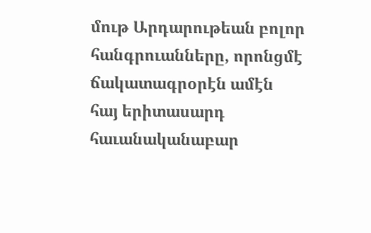մութ Արդարութեան բոլոր հանգրուանները, որոնցմէ ճակատագրօրէն ամէն հայ երիտասարդ հաւանականաբար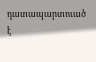դատապարտուած է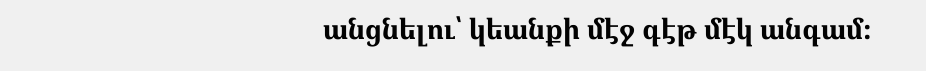անցնելու՝ կեանքի մէջ գէթ մէկ անգամ։